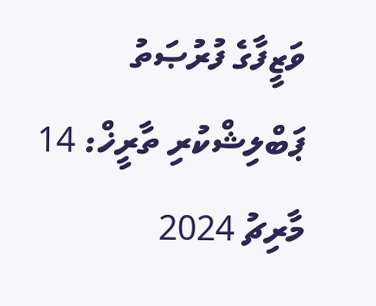ވަޒީފާގެ ފުރުޞަތު
ޕަބްލިޝްކުރި ތާރީޚް: 14 މާރިޗު 2024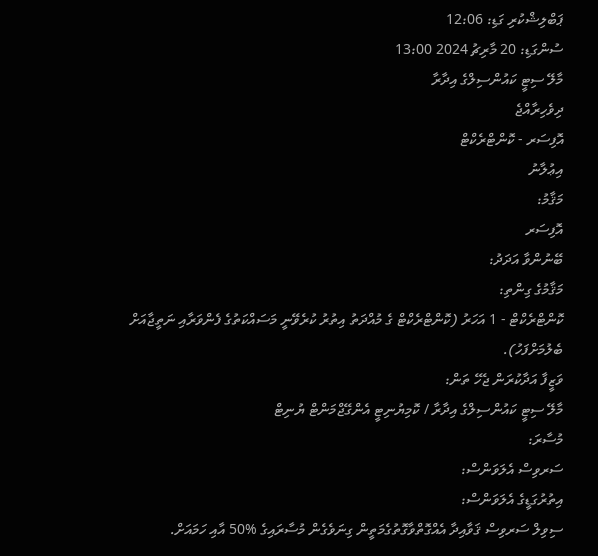ޕަބްލިޝްކުރި ގަޑި: 12:06
ސުންގަޑި: 20 މާރިޗު 2024 13:00
މާލޭ ސިޓީ ކައުންސިލްގެ އިދާރާ
ދިވެހިރާއްޖެ
އޮފިސަރ - ކޮންޓްރެކްޓް
އިޢުލާނު
މަޤާމު:
އޮފިސަރ
ބޭނުންވާ އަދަދު:
މަޤާމުގެ ގިންތި:
ކޮންޓްރެކްޓް - 1 އަހަރު (ކޮންޓްރެކްޓް ގެ މުއްދަތު އިތުރު ކުރެވޭނީ މަސައްކަތުގެ ފެންވަރާއި ނަތީޖާއަށް ބެލުމަށްފަހު).
ވަޒީފާ އަދާކުރަން ޖެހޭ ތަން:
މާލޭ ސިޓީ ކައުންސިލްގެ އިދާރާ / ކޮމިޔުނިޓީ އެންގޭޖްމަންޓް ޔުނިޓް
މުސާރަ:
ސަރވިސް އެލަވަންސް:
އިތުރުގަޑީގެ އެލަވަންސް:
ސިވިލް ސަރވިސް ޤަވާއިދާ އެއްގޮތްވާގޮތުގެމަތީން ގިނަވެގެން މުސާރައިގެ %50 އާއި ހަމައަށް.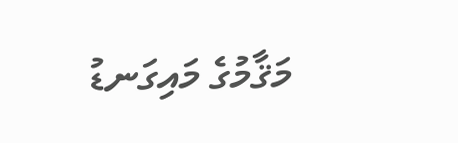މަޤާމުގެ މައިގަނޑު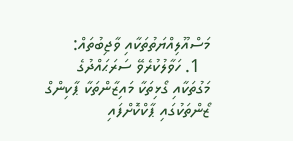މަސްއޫލިއްޔަތުތަކާއި ވާޖިބުތައް:
  1. ހަވާލުކުރެވޭ ސަރަޙައްދުގެ މަގުތަކާއި ގޯޅިތަކާ މައިޒާންތަކާ ޕާކިންގް ޒޯންތަކުގައި ޕާކްކޮށްފައި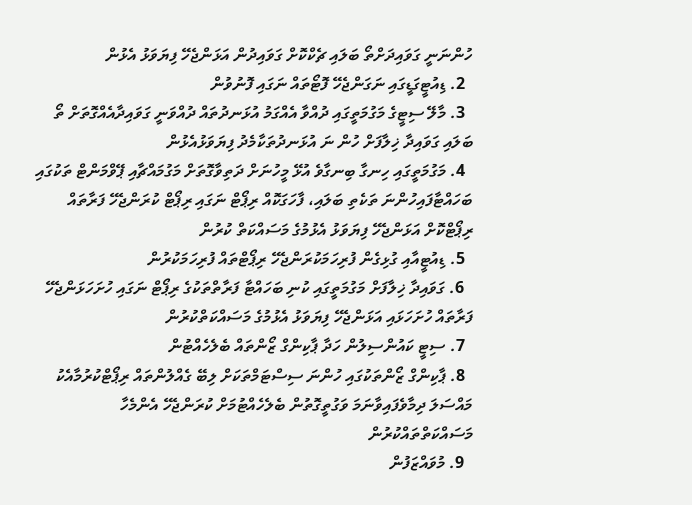ހުންނަނީ ގަވައިދަށްތޯ ބަލައި ޗެކްކޮށް ގަވައިދުން އަޅަންޖެހޭ ފިޔަވަޅު އެޅުން
  2. ޑިއުޓީގަޑީގައި ނަގަންޖެހޭ ފޮޓޯތައް ނަގައި ފޮނުވުން
  3. މާލޭ ސިޓީގެ މަގުމަތީގައި ދުއްވާ އެއްގަމު އުޅަނދުތައް ދުއްވަނީ ގަވައިދާއެއްގޮތަށް ތޯ ބަލައި ގަވައިދާ ޚިލާފަށް ހުން ނަ އުޅަނދުތަކާމެދު ފިޔަވަޅުއެޅުން
  4. މަގުމަތީގައި ހިނގާ ބިނގާވެ އުޅޭ މީހުނަށް ދަތިވާގޮތަށް މަގުމައްޗާއި ޕޭވްމަންޓް ތަކުގައި ބަހައްޓާފައިހުންނަ ތަކެތި ބަލައި، ފާހަގަކޮއް ރިޕޯޓް ނަގައި ރިޕޯޓް ކުރަންޖެހޭ ފަރާތައް ރިޕޯޓްކޮށް އަޅަންޖެހޭ ފިޔަވަޅު އެޅުމުގެ މަސައްކަތް ކުރުން
  5. ޑިއުޓީއާއި ގުޅިގެން ފުރިހަމަކުރަންޖެހޭ ރިޕޯޓްތައް ފުރިހަމަކުރުން
  6. ގަވައިދާ ޚިލާފަށް މަގުމަތީގައި ކުނި ބަހައްޓާ ފަރާތްތަކުގެ ރިޕޯޓް ނަގައި ހުށަހަޅަންޖެހޭ ފަރާތައް ހުށަހަޅައި އަޅަންޖެހޭ ފިޔަވަޅު އެޅުމުގެ މަސައްކަތްކުރުން
  7. ސިޓީ ކައުންސިލުން ހަދާ ޕާކިންގް ޒޯންތައް ބެލެހެއްޓުން
  8. ޕާކިންގް ޒޯންތަކުގައި ހުންނަ ސިސްޓަމްތަކަށް ލިބޭ ގެއްލުންތައް ރިޕޯޓްކުރުމާއެކު މައްސަލަ ދިމާވެފައިވާނަމަ ވަގުތީގޮތުން ބެލެހެއްޓުމަށް ކުރަންޖެހޭ އެންމެހާ މަސައްކަތްތައްކުރުން
  9. މުވައްޒަފުން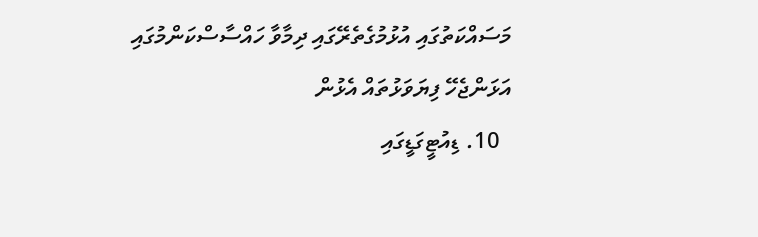މަސައްކަތުގައި އުޅުމުގެތެރޭގައި ދިމާވާ ހައްސާސްކަންމުގައި އަޅަންޖެހޭ ފިޔަވަޅުތައް އެޅުން
  10. ޑިއުޓީގަޑީގައި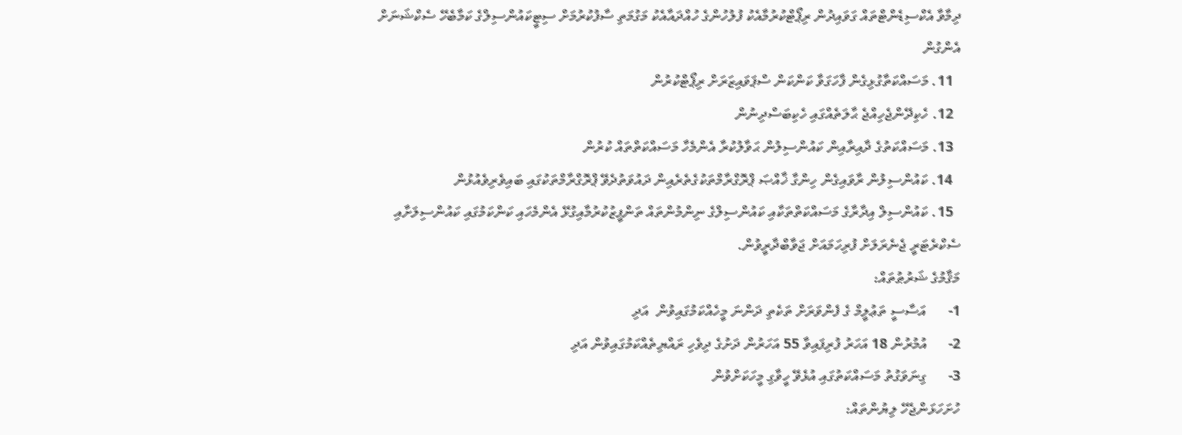ދިމާވާ އެކްސިޑެންޓްތައް ގަވައިދުން ރިޕޯޓްކުރުމާއެކު ފުލުހުންގެ ހުއްދައާއެކު މަގުމަތި ސާފުކުރުމަށް ސިޓީކައުންސިލްގެ ކަމާބެހޭ ސެކްޝަނަށް އެންގުން
  11. މަސައްކަތާގުޅިގެން ފާހަގަވާ ކަންކަން ސްޕަވައިޒަރަށް ރިޕޯޓްކުރުން
  12. ހެކިދޭންޖެހިއްޖެ ޙާލަތެއްގައި ހެކިބަސްދިނުން
  13. މަސައްކަތުގެ ދާއިރާއިން ކައުންސިލުން ޙަވާލުކުރާ އެންމެހާ މަސައްކަތްތައް ކުރުން
  14. ކައުންސިލުން ރާވައިގެން ހިންގާ ޚާއްޞަ ޕްރޮގްރާމްތަކުގެތެރެއިން ދައުވަތުދެވޭ ޕްރޮގްރާމްތަކުގައި ބައިވެރިވެއުޅުން
  15. ކައުންސިލް އިދާރާގެ މަސައްކަތްތަކާއި ކައުންސިލްގެ ނިންމުންތައް ތަންފީޒުކުރުމާއިގުޅޭ އެންމެހައި ކަންކަމުގައި ކައުންސިލަށާއި ސެކްރެޓަރީ ޖެނެރަލަށް ފުރިހަމައަށް ޖަވާބްދާރީވުން.
މަޤާމުގެ ޝަރުޠުތައް:
1-      އަސާސީ ތަޢުލީމް ގެ ފެންވަރަށް ތަކެތި ދަންނަ މީހެއްކަމުގައިވުން  އަދި
2-      އުމުރުން 18 އަހަރު ފުރިފައިވާ 55 އަހަރުން ދަށުގެ ދިވެހި ރައްޔިތެއްކަމުގައިވުން އަދި
3-      ގިނަވަގުތު މަސައްކަތުގައި އުޅެވޭ ހީވާގި މީހަކަށްވުން
ހުށަހަޅަންޖެހޭ ލިޔުންތައް: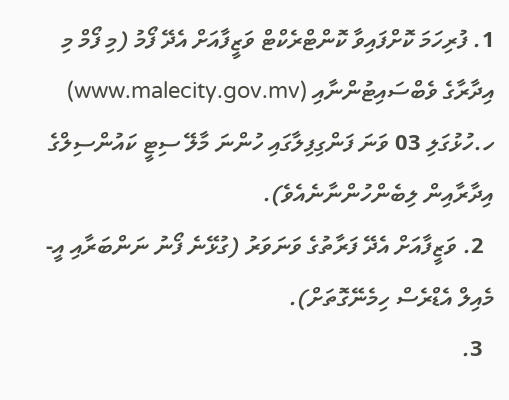1. ފުރިހަމަ ކޮށްފައިވާ ކޮންޓްރެކްޓް ވަޒީފާއަށް އެދޭ ފޯމު (މި ފޯމް މި އިދާރާގެ ވެބްސައިޓުންނާއި (www.malecity.gov.mv) ހ.ހުޅުގަލި 03 ވަނަ ފަންގިފިލާގައި ހުންނަ މާލޭ ސިޓީ ކައުންސިލްގެ އިދާރާއިން ލިބެންހުންނާނެއެވެ).
  2. ވަޒީފާއަށް އެދޭ ފަރާތުގެ ވަނަވަރު (ގުޅޭނެ ފޯނު ނަންބަރާއި އީ-މެއިލް އެޑްރެސް ހިމެނޭގޮތަށް).
  3.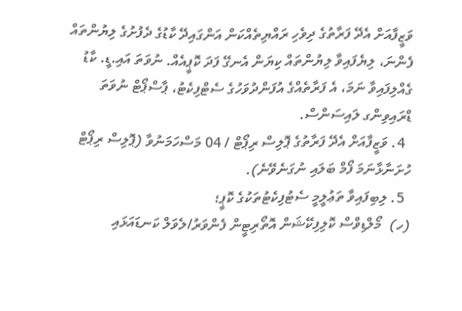ވަޒީފާއަށް އެދޭ ފަރާތުގެ ދިވެހި ރައްޔިތެއްކަން އަންގައިދޭ ކާޑުގެ ދެފުށުގެ ލިޔުންތައް ފެންނަ، ލިޔެފައިވާ ލިޔުންތައް ކިޔަން އެނގޭ ފަދަ ކޮޕީއެއް. ނުވަތަ އައި.ޑީ. ކާޑު ގެއްލިފައިވާ ނަމަ، އެ ފަރާތެއްގެ އުފަންދުވަހުގެ ސެޓްފިކެޓު، ޕާސްޕޯޓް ނުވަތަ ޑްރައިވިންގ ލައިސަންސް.
  4. ވަޒީފާއަށް އެދޭ ފަރާތުގެ ޕޮލިސް ރިޕޯޓް / 04 މަސްހަމަނުވާ (ޕޮލިސް ރިޕޯޓް ހުށަނާޅާނަމަ ފޯމް ބަލައި ނުގަނެވޭނެ).
  5. ލިބިފައިވާ ތަޢުލީމީ ސެޓުފިކެޓުތަކުގެ ކޮޕީ؛
(ހ)  މޯލްޑިވްސް ކޮލިފިކޭޝަން އޮތޯރިޓީން ފެންވަރު/ލެވަލް ކަނޑައަޅައި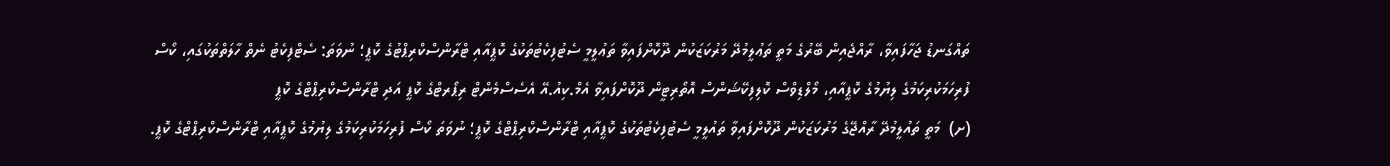ތައްގަނޑު ޖަހާފައިވާ، ރާއްޖެއިން ބޭރުގެ މަތީ ތަޢުލީމުދޭ މަރުކަޒަކުން ދޫކޮށްފައިވާ ތަޢުލީމީ ސެޓުފިކެޓުތަކުގެ ކޮޕީއާއި ޓްރާންސްކްރިޕްޓުގެ ކޮޕީ؛ ނުވަތަ: ސެޓްފިކެޓު ނެތް ހާލަތްތަކުގައި، ކޯސް ފުރިހަމަކުރިކަމުގެ ލިޔުމުގެ ކޮޕީއާއި، މޯލްޑިވްސް ކޮލިފިކޭޝަންސް އޮތޯރިޓީން ދޫކޮށްފައިވާ އެމް.ކިއު.އޭ އެސެސްމެންޓް ރިޕޯރޓްގެ ކޮޕީ އަދި ޓްރާންސްކްރިޕްޓްގެ ކޮޕީ
(ށ)  މަތީ ތައުލީމުދޭ ރާއްޖޭގެ މަރުކަޒަކުން ދޫކޮށްފައިވާ ތައުލީމީ ސެޓުފިކެޓުތަކުގެ ކޮޕީއާއި ޓްރާންސްކްރިޕްޓްގެ ކޮޕީ؛ ނުވަތަ ކޯސް ފުރިހަމަކުރިކަމުގެ ލިޔުމުގެ ކޮޕީއާއި ޓްރާންސްކްރިޕްޓްގެ ކޮޕީ.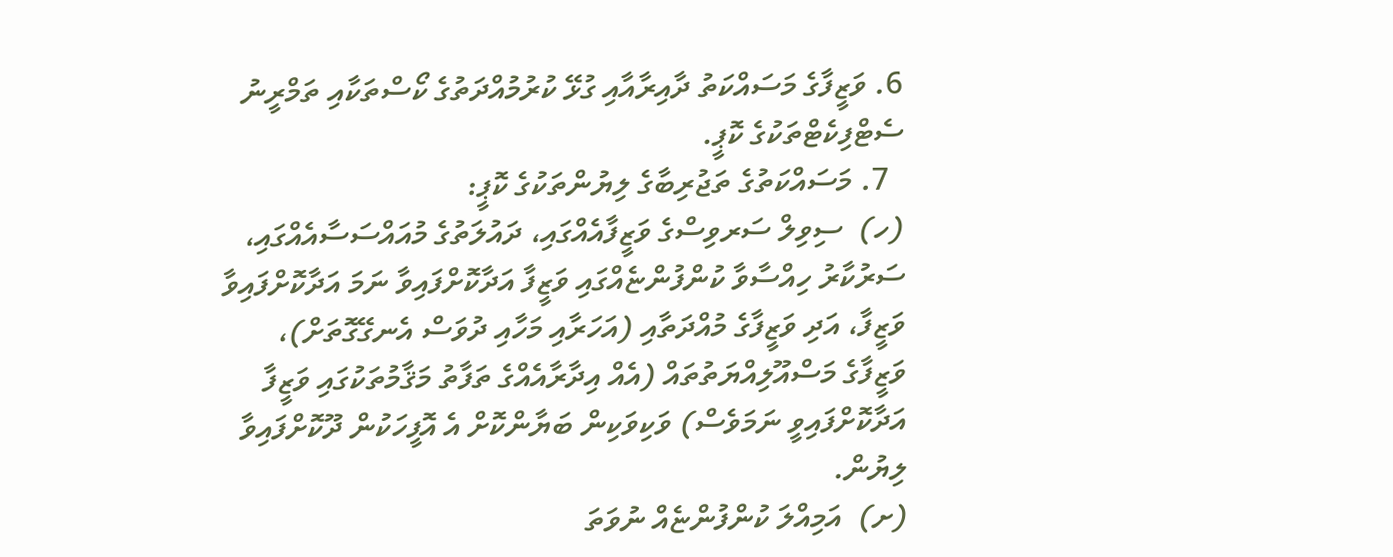6. ވަޒީފާގެ މަސައްކަތު ދާއިރާއާއި ގުޅޭ ކުރުމުއްދަތުގެ ކޯސްތަކާއި ތަމްރީނު ސެޓްފިކެޓްތަކުގެ ކޮޕީ.
  7. މަސައްކަތުގެ ތަޖުރިބާގެ ލިޔުންތަކުގެ ކޮޕީ:
(ހ)  ސިވިލް ސަރވިސްގެ ވަޒީފާއެއްގައި، ދައުލަތުގެ މުއައްސަސާއެއްގައި، ސަރުކާރު ހިއްސާވާ ކުންފުންޏެއްގައި ވަޒީފާ އަދާކޮށްފައިވާ ނަމަ އަދާކޮށްފައިވާ ވަޒީފާ، އަދި ވަޒީފާގެ މުއްދަތާއި (އަހަރާއި މަހާއި ދުވަސް އެނގޭގޮތަށް)، ވަޒީފާގެ މަސްއޫލިއްޔަތުތައް (އެއް އިދާރާއެއްގެ ތަފާތު މަޤާމުތަކުގައި ވަޒީފާ އަދާކޮށްފައިވީ ނަމަވެސް) ވަކިވަކިން ބަޔާންކޮށް އެ އޮފީހަކުން ދޫކޮށްފައިވާ ލިޔުން.
(ށ)  އަމިއްލަ ކުންފުންޏެއް ނުވަތަ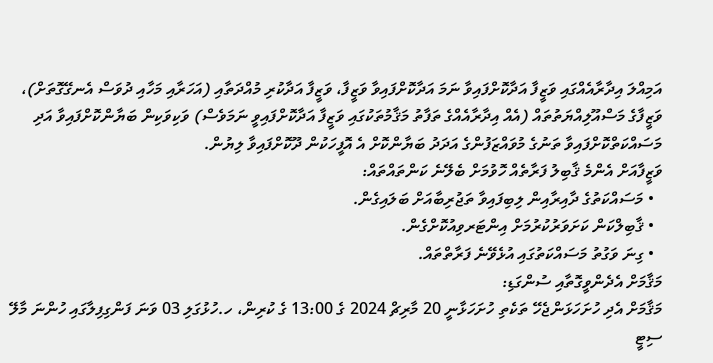އަމިއްލަ އިދާރާއެއްގައި ވަޒީފާ އަދާކޮށްފައިވާ ނަމަ އަދާކޮށްފައިވާ ވަޒީފާ، ވަޒީފާ އަދާކުރި މުއްދަތާއި (އަހަރާއި މަހާއި ދުވަސް އެނގޭގޮތަށް)، ވަޒީފާގެ މަސްއޫލިއްޔަތުތައް (އެއް އިދާރާއެއްގެ ތަފާތު މަޤާމުތަކުގައި ވަޒީފާ އަދާކޮށްފައިވީ ނަމަވެސް) ވަކިވަކިން ބަޔާންކޮށްފައިވާ އަދި މަސައްކަތްކޮށްފައިވާ ތަނުގެ މުވައްޒަފުންގެ އަދަދު ބަޔާންކޮށް އެ އޮފީހަކުން ދޫކޮށްފައިވާ ލިޔުން.
ވަޒީފާއަށް އެންމެ ޤާބިލު ފަރާތެއް ހޮވުމަށް ބެލޭނެ ކަންތައްތައް:
  • މަސައްކަތުގެ ދާއިރާއިން ލިބިފައިވާ ތަޖުރިބާއަށް ބަލައިގެން.
  • ޤާބިލްކަން ކަށަވަރުކުރުމަށް އިންޓަރވިއުކޮށްގެން.
  • ގިނަ ވަގުތު މަސައްކަތުގައި އުޅެވޭނެ ފަރާތްތައް.
މަޤާމަށް އެދެންވީގޮތާއި ސުންގަޑި:
މަޤާމަށް އެދި ހުށަހަޅަންޖެހޭ ތަކެތި ހުށަހަޅާނީ 20 މާރިޗް 2024 ގެ 13:00 ގެ ކުރިން، ހ.ހުޅުގަލި 03 ވަނަ ފަންގިފިލާގައި ހުންނަ މާލޭ ސިޓީ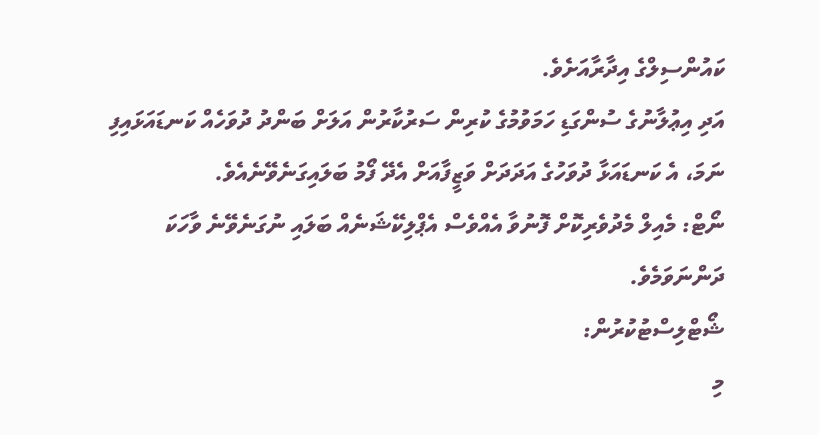ކައުންސިލްގެ އިދާރާއަށެވެ.
އަދި އިޢުލާނުގެ ސުންގަޑި ހަމަވުމުގެ ކުރިން ސަރުކާރުން އަލަށް ބަންދު ދުވަހެއް ކަނޑައަޅައިފި ނަމަ، އެ ކަނޑައަޅާ ދުވަހުގެ އަދަދަށް ވަޒީފާއަށް އެދޭ ފޯމު ބަލައިގަނެވޭނެއެވެ.
ނޯޓް: މެއިލް މެދުވެރިކޮށް ފޮނުވާ އެއްވެސް އެޕްލިކޭޝަނެއް ބަލައި ނުގަނެވޭނެ ވާހަކަ ދަންނަވަމެވެ.
ޝޯޓްލިސްޓުކުރުން:
މި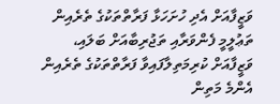ވަޒީފާއަށް އެދި ހުށަހަޅާ ފަރާތްތަކުގެ ތެރެއިން ތަޢުލީމީ ފެންވަރާއި ތަޖުރިބާއަށް ބަލައި، ވަޒީފާއަށް ކުރިމަތިލާފައިވާ ފަރާތްތަކުގެ ތެރެއިން އެންމެ މަތިން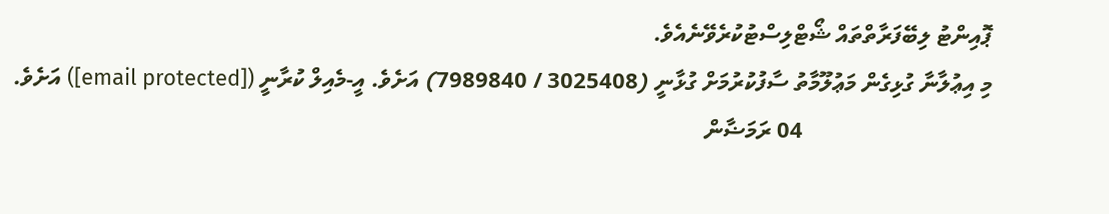ޕޮއިންޓު ލިބޭފަރާތްތައް ޝޯޓްލިސްޓުކުރެވޭނެއެވެ.
މި އިޢުލާނާ ގުޅިގެން މަޢުލޫމާތު ސާފުކުރުމަށް ގުޅާނީ (3025408 / 7989840) އަށެވެ. އީ-މެއިލް ކުރާނީ ([email protected]) އަށެވެ.
                                 04 ރަމަޟާން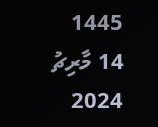1445
14 މާރިޗު 2024